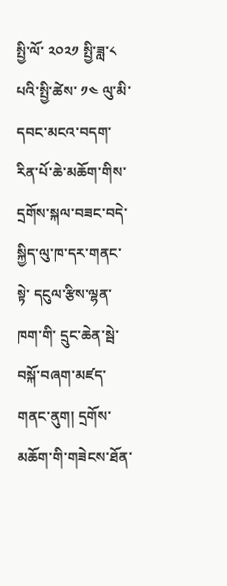སྤྱི་ལོ་ ༢༠༢༡ སྤྱི་ཟླ་༨ པའི་སྤྱི་ཚེས་ ༡༤ ལུ་མི་དབང་མངའ་བདག་རིན་པོ་ཆེ་མཆོག་གིས་དྲགོས་སྐལ་བཟང་བདེ་སྐྱིད་ལུ་ཁ་དར་གནང་སྟེ་ དངུལ་རྩིས་ལྷན་ཁག་གི་ དྲུང་ཆེན་སྦེ་བསྐོ་བཞག་མཛད་གནང་ནུག། དྲགོས་མཆོག་གི་གཟེངས་ཐོན་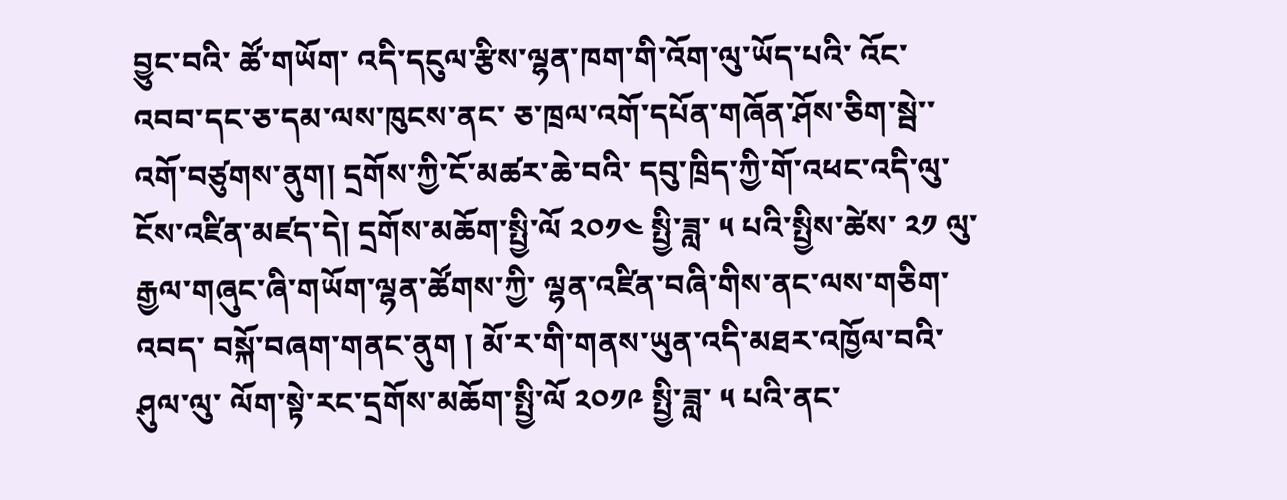བྱུང་བའི་ ཚོ་གཡོག་ འདི་དངུལ་རྩིས་ལྷན་ཁག་གི་འོག་ལུ་ཡོད་པའི་ འོང་འབབ་དང་ཅ་དམ་ལས་ཁུངས་ནང་ ཅ་ཁྲལ་འགོ་དཔོན་གཞོན་ཤོས་ཅིག་སྦེ་་འགོ་བཙུགས་ནུག། དྲགོས་ཀྱི་ངོ་མཚར་ཆེ་བའི་ དབུ་ཁྲིད་ཀྱི་གོ་འཕང་འདི་ལུ་ངོས་འཛིན་མཛད་དེ། དྲགོས་མཆོག་སྤྱི་ལོ ༢༠༡༤ སྤྱི་ཟླ་ ༥ པའི་སྤྱིས་ཚེས་ ༢༡ ལུ་ རྒྱལ་གཞུང་ཞི་གཡོག་ལྷན་ཚོགས་ཀྱི་ ལྷན་འཛིན་བཞི་གིས་ནང་ལས་གཅིག་འབད་ བསྐོ་བཞག་གནང་ནུག ། མོ་ར་གི་གནས་ཡུན་འདི་མཐར་འཁྱོལ་བའི་ཤུལ་ལུ་ ལོག་སྟེ་རང་དྲགོས་མཆོག་སྤྱི་ལོ ༢༠༡༩ སྤྱི་ཟླ་ ༥ པའི་ནང་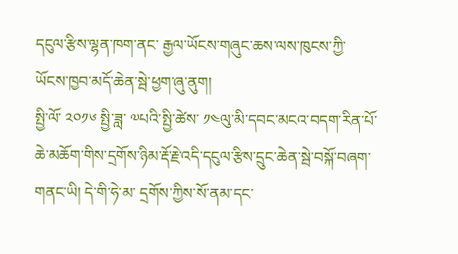དངུལ་རྩིས་ལྷན་ཁག་ནང་ རྒྱལ་ཡོངས་གཞུང་ཆས་ལས་ཁུངས་ཀྱི་ ཡོངས་ཁྱབ་མདོ་ཆེན་སྦེ་ཕྱག་ཞུ་ནུག།
སྤྱི་ལོ་ ༢༠༡༦ སྤྱི་ཟླ་ ༧པའི་སྤྱི་ཚེས་ ༡༤ལུ་མི་དབང་མངའ་བདག་རིན་པོ་ཆེ་མཆོག་གིས་དྲགོས་ཉིམ་རྡོ་རྗེ་འདི་དངུལ་རྩིས་དྲུང་ཆེན་སྦེ་བསྐོ་བཞག་གནང་ཡི། དེ་གི་ཧེ་མ་ དྲགོས་ཀྱིས་སོ་ནམ་དང་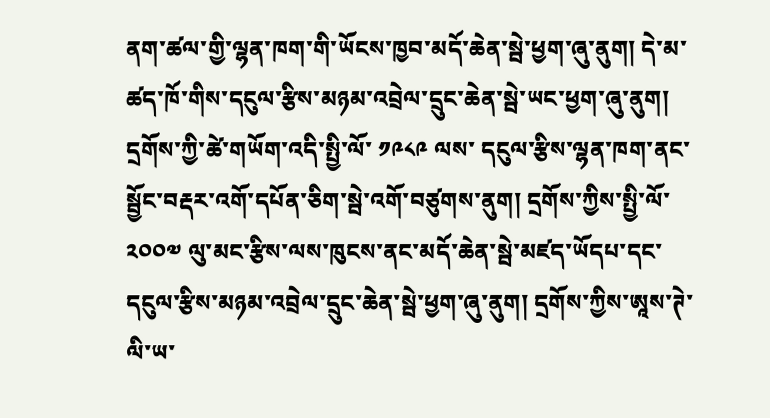ནག་ཚལ་གྱི་ལྷན་ཁག་གི་ཡོངས་ཁྱབ་མདོ་ཆེན་སྦེ་ཕྱག་ཞུ་ནུག། དེ་མ་ཚད་ཁོ་གིས་དངུལ་རྩིས་མཉམ་འབྲེལ་དྲུང་ཆེན་སྦེ་ཡང་ཕྱག་ཞུ་ནུག། དྲགོས་ཀྱི་ཚེ་གཡོག་འདི་སྤྱི་ལོ་ ༡༩༨༩ ལས་ དངུལ་རྩིས་ལྷན་ཁག་ནང་སྦྱོང་བརྡར་འགོ་དཔོན་ཅིག་སྦེ་འགོ་བཙུགས་ནུག། དྲགོས་ཀྱིས་སྤྱི་ལོ་ ༢༠༠༧ ལུ་མང་རྩིས་ལས་ཁུངས་ནང་མདོ་ཆེན་སྦེ་མཛད་ཡོདཔ་དང་དངུལ་རྩིས་མཉམ་འབྲེལ་དྲུང་ཆེན་སྦེ་ཕྱག་ཞུ་ནུག། དྲགོས་ཀྱིས་ཨཱས་ཊེ་ལི་ཡ་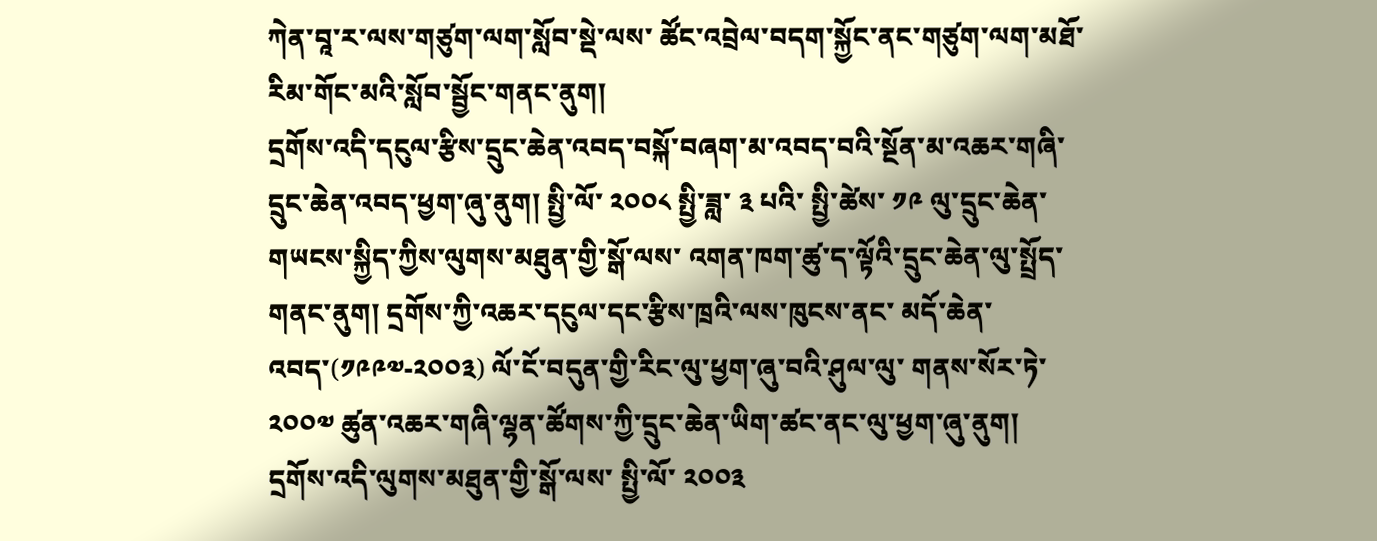ཀེན་བཱ་ར་ལས་གཙུག་ལག་སློབ་སྡེ་ལས་ ཚོང་འབྲེལ་བདག་སྐྱོང་ནང་གཙུག་ལག་མཐོ་རིམ་གོང་མའི་སློབ་སྦྱོང་གནང་ནུག།
དྲགོས་འདི་དངུལ་རྩིས་དྲུང་ཆེན་འབད་བསྐོ་བཞག་མ་འབད་བའི་སྔོན་མ་འཆར་གཞི་དྲུང་ཆེན་འབད་ཕྱག་ཞུ་ནུག། སྤྱི་ལོ་ ༢༠༠༨ སྤྱི་ཟླ་ ༣ པའི་ སྤྱི་ཚེས་ ༡༩ ལུ་དྲུང་ཆེན་གཡངས་སྐྱིད་ཀྱིས་ལུགས་མཐུན་གྱི་སྒོ་ལས་ འགན་ཁག་ཚུ་ད་ལྟོའི་དྲུང་ཆེན་ལུ་སྤྲོད་གནང་ནུག། དྲགོས་ཀྱི་འཆར་དངུལ་དང་རྩིས་ཁྲའི་ལས་ཁུངས་ནང་ མདོ་ཆེན་འབད་(༡༩༩༧-༢༠༠༣) ལོ་ངོ་བདུན་གྱི་རིང་ལུ་ཕྱག་ཞུ་བའི་ཤུལ་ལུ་ གནས་སོར་ཏེ་ ༢༠༠༧ ཚུན་འཆར་གཞི་ལྷན་ཚོགས་ཀྱི་དྲུང་ཆེན་ཡིག་ཚང་ནང་ལུ་ཕྱག་ཞུ་ནུག།
དྲགོས་འདི་ལུགས་མཐུན་གྱི་སྒོ་ལས་ སྤྱི་ལོ་ ༢༠༠༣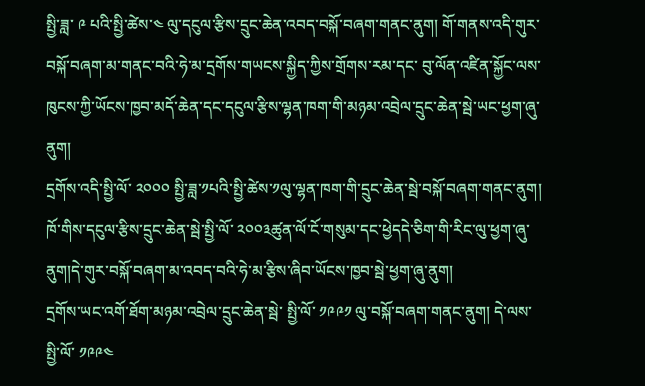སྤྱི་ཟླ་ ༩ པའི་སྤྱི་ཚེས་༤ ལུ་དངུལ་རྩིས་དྲུང་ཆེན་འབད་བསྐོ་བཞག་གནང་ནུག། གོ་གནས་འདི་གུར་ བསྐོ་བཞག་མ་གནང་བའི་ཧེ་མ་དྲགོས་གཡངས་སྐྱིད་ཀྱིས་གྲོགས་རམ་དང་ བུ་ལོན་འཛིན་སྐྱོང་ལས་ཁུངས་ཀྱི་ཡོངས་ཁྱབ་མདོ་ཆེན་དང་དངུལ་རྩིས་ལྷན་ཁག་གི་མཉམ་འབྲེལ་དྲུང་ཆེན་སྦེ་ཡང་ཕྱག་ཞུ་ནུག།
དྲགོས་འདི་སྤྱི་ལོ་ ༢༠༠༠ སྤྱི་ཟླ་༡པའི་སྤྱི་ཚེས་༡ལུ་ལྷན་ཁག་གི་དྲུང་ཆེན་སྦེ་བསྐོ་བཞག་གནང་ནུག། ཁོ་གིས་དངུལ་རྩིས་དྲུང་ཆེན་སྦེ་སྤྱི་ལོ་ ༢༠༠༣ཚུན་ལོ་ངོ་གསུམ་དང་ཕྱེདདེ་ཅིག་གི་རིང་ལུ་ཕྱག་ཞུ་ནུག།དེ་གུར་བསྐོ་བཞག་མ་འབད་བའི་ཧེ་མ་རྩིས་ཞིབ་ཡོངས་ཁྱབ་སྦེ་ཕྱག་ཞུ་ནུག།
དྲགོས་ཡང་འགོ་ཐོག་མཉམ་འབྲེལ་དྲུང་ཆེན་སྦེ་ སྤྱི་ལོ་ ༡༩༩༡ ལུ་བསྐོ་བཞག་གནང་ནུག། དེ་ལས་ སྤྱི་ལོ་ ༡༩༩༤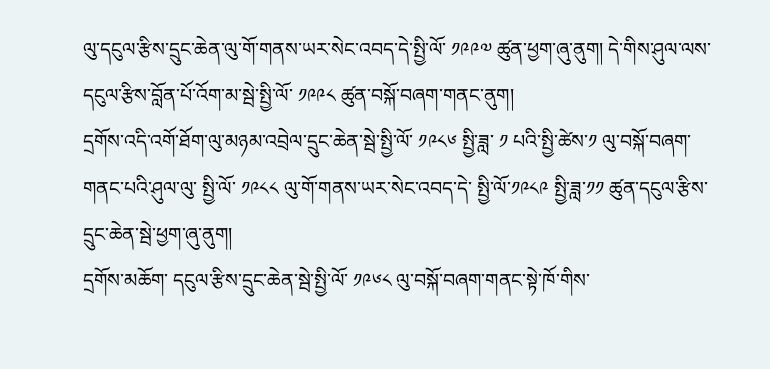ལུ་དངུལ་རྩིས་དྲུང་ཆེན་ལུ་གོ་གནས་ཡར་སེང་འབད་དེ་སྤྱི་ལོ་ ༡༩༩༧ ཚུན་ཕྱག་ཞུ་ནུག། དེ་གིས་ཤུལ་ལས་དངུལ་རྩིས་བློན་པོ་འོག་མ་སྦེ་སྤྱི་ལོ་ ༡༩༩༨ ཚུན་བསྐོ་བཞག་གནང་ནུག།
དྲགོས་འདི་འགོ་ཐོག་ལུ་མཉམ་འབྲེལ་དྲུང་ཆེན་སྦེ་སྤྱི་ལོ་ ༡༩༨༦ སྤྱི་ཟླ་ ༡ པའི་སྤྱི་ཚེས་༡ ལུ་བསྐོ་བཞག་གནང་པའི་ཤུལ་ལུ་ སྤྱི་ལོ་ ༡༩༨༨ ལུ་གོ་གནས་ཡར་སེང་འབད་དེ་ སྤྱི་ལོ་༡༩༨༩ སྤྱི་ཟླ་༡༡ ཚུན་དངུལ་རྩིས་དྲུང་ཆེན་སྦེ་ཕྱག་ཞུ་ནུག།
དྲགོས་མཆོག་ དངུལ་རྩིས་དྲུང་ཆེན་སྦེ་སྤྱི་ལོ་ ༡༩༦༨ ལུ་བསྐོ་བཞག་གནང་སྟེ་ཁོ་གིས་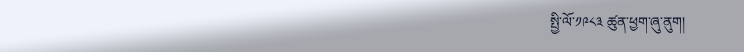སྤྱི་ལོ་༡༩༨༣ ཚུན་ཕྱག་ཞུ་ནུག།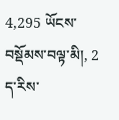4,295 ཡོངས་བསྡོམས་བལྟ་མི།, 2 ད་རིས་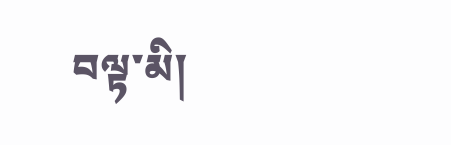བལྟ་མི།